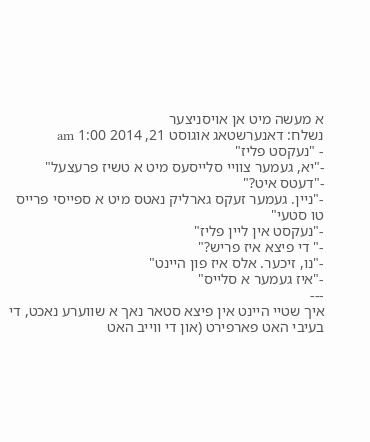א מעשה מיט אן אויסניצער
נשלח: דאנערשטאג אוגוסט 21, 2014 1:00 am
- "נעקסט פליז"
-"יא, געמער צוויי סלייסעס מיט א טשיז פרעצעל"
-"דעטס איט?"
-"ניין. געמער זעקס גארליק נאטס מיט א ספייסי פרייס טו סטעי"
-"נעקסט אין ליין פליז"
-" די פיצא איז פריש?"
-"נו, זיכער. אלס איז פון היינט"
-"איז געמער א סלייס"
---
איך שטיי היינט אין פיצא סטאר נאך א שווערע נאכט, די בעיבי האט פארפירט (און די ווייב האט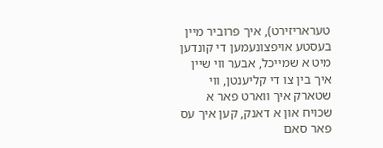טעראריזירט), איך פרוביר מיין בעסטע אויפצונעמען די קונדען מיט א שמייכל, אבער ווי שיין איך בין צו די קליענטן, ווי שטארק איך ווארט פאר א שכויח און א דאנק, קען איך עס פאר סאם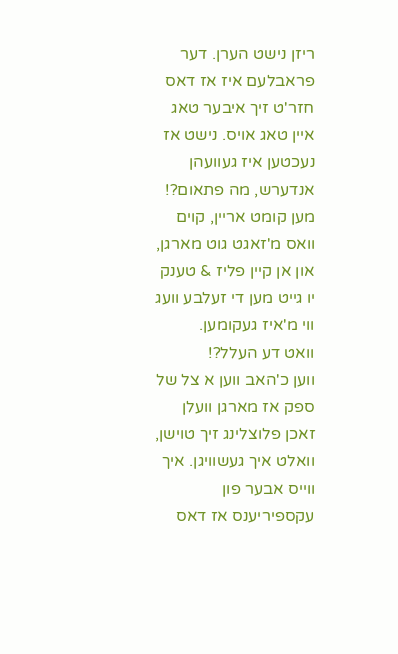ריזן נישט הערן. דער פראבלעם איז אז דאס חזר'ט זיך איבער טאג איין טאג אויס. נישט אז נעכטען איז געוועהן אנדערש, מה פתאום?! מען קומט אריין, קוים וואס מ'זאגט גוט מארגן, און אן קיין פליז & טענק יו גייט מען די זעלבע וועג ווי מ'איז געקומען.
וואט דע העלל?!
ווען כ'האב ווען א צל של ספק אז מארגן וועלן זאכן פלוצלינג זיך טוישן, וואלט איך געשוויגן. איך ווייס אבער פון עקספיריענס אז דאס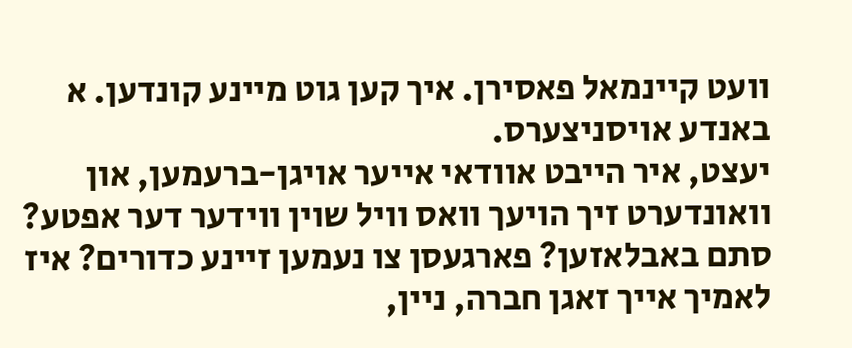וועט קיינמאל פאסירן. איך קען גוט מיינע קונדען. א באנדע אויסניצערס.
יעצט, איר הייבט אוודאי אייער אויגן-ברעמען, און וואונדערט זיך הויעך וואס וויל שוין ווידער דער אפטע? סתם באבלאזען? פארגעסן צו נעמען זיינע כדורים? איז לאמיך אייך זאגן חברה, ניין,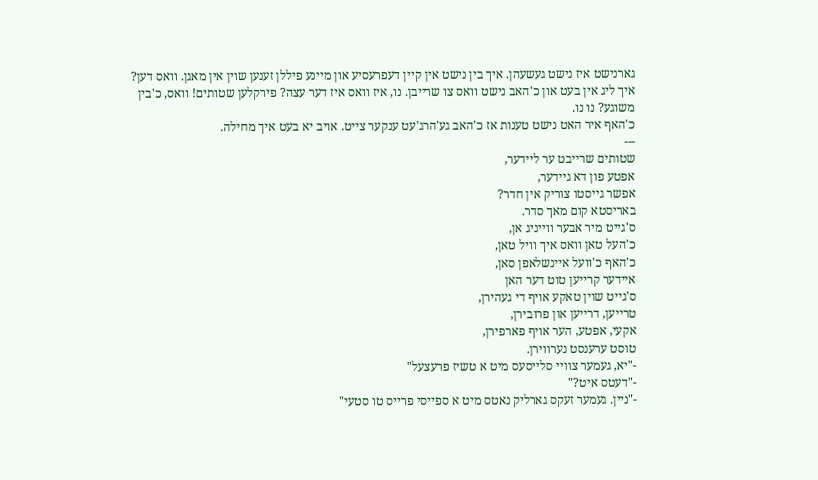גארנישט איז נישט געשעהן. איך בין נישט אין קיין דעפרעסיע און מיינע פיללן זענען שוין אין מאגן. וואס דען? איך ליג אין בעט און כ'האב נישט וואס צו שרייבן. נו, איז וואס איז דער עצה? פירקלען שטותים! וואס, כ'בין משוגע? נו נו.
כ'האף איר האט נישט טענות אז כ'האב גע'הרג'עט ענקער צייט. אויב יא בעט איך מחילה.
---
שטותים שרייבט ער ליידער,
אפטע פון דא גיידער,
אפשר גייסטו צוריק אין חדר?
באריסטא קום מאך סדר.
ס'גייט מיר אבער ווייניג אן,
כ'העל טאן וואס איך וויל טאן,
כ'האף כ'וועל איינשלאפן סאן,
איידער קרייען טוט דער האן
ס'גייט שוין טאקע אויף די געהירן,
טרייען, דרייען און פרובירן,
אקעי, אפטע, הער אויף פארפירן,
טוסט ערענסט נערווירן.
-"יא, געמער צוויי סלייסעס מיט א טשיז פרעצעל"
-"דעטס איט?"
-"ניין. געמער זעקס גארליק נאטס מיט א ספייסי פרייס טו סטעי"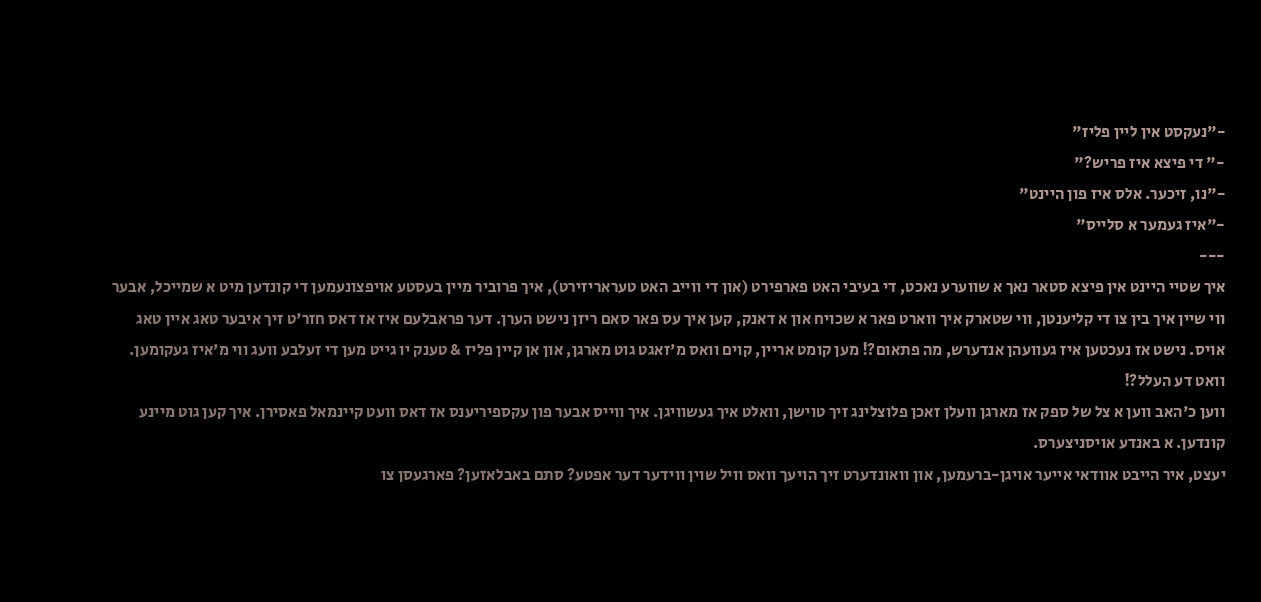-"נעקסט אין ליין פליז"
-" די פיצא איז פריש?"
-"נו, זיכער. אלס איז פון היינט"
-"איז געמער א סלייס"
---
איך שטיי היינט אין פיצא סטאר נאך א שווערע נאכט, די בעיבי האט פארפירט (און די ווייב האט טעראריזירט), איך פרוביר מיין בעסטע אויפצונעמען די קונדען מיט א שמייכל, אבער ווי שיין איך בין צו די קליענטן, ווי שטארק איך ווארט פאר א שכויח און א דאנק, קען איך עס פאר סאם ריזן נישט הערן. דער פראבלעם איז אז דאס חזר'ט זיך איבער טאג איין טאג אויס. נישט אז נעכטען איז געוועהן אנדערש, מה פתאום?! מען קומט אריין, קוים וואס מ'זאגט גוט מארגן, און אן קיין פליז & טענק יו גייט מען די זעלבע וועג ווי מ'איז געקומען.
וואט דע העלל?!
ווען כ'האב ווען א צל של ספק אז מארגן וועלן זאכן פלוצלינג זיך טוישן, וואלט איך געשוויגן. איך ווייס אבער פון עקספיריענס אז דאס וועט קיינמאל פאסירן. איך קען גוט מיינע קונדען. א באנדע אויסניצערס.
יעצט, איר הייבט אוודאי אייער אויגן-ברעמען, און וואונדערט זיך הויעך וואס וויל שוין ווידער דער אפטע? סתם באבלאזען? פארגעסן צו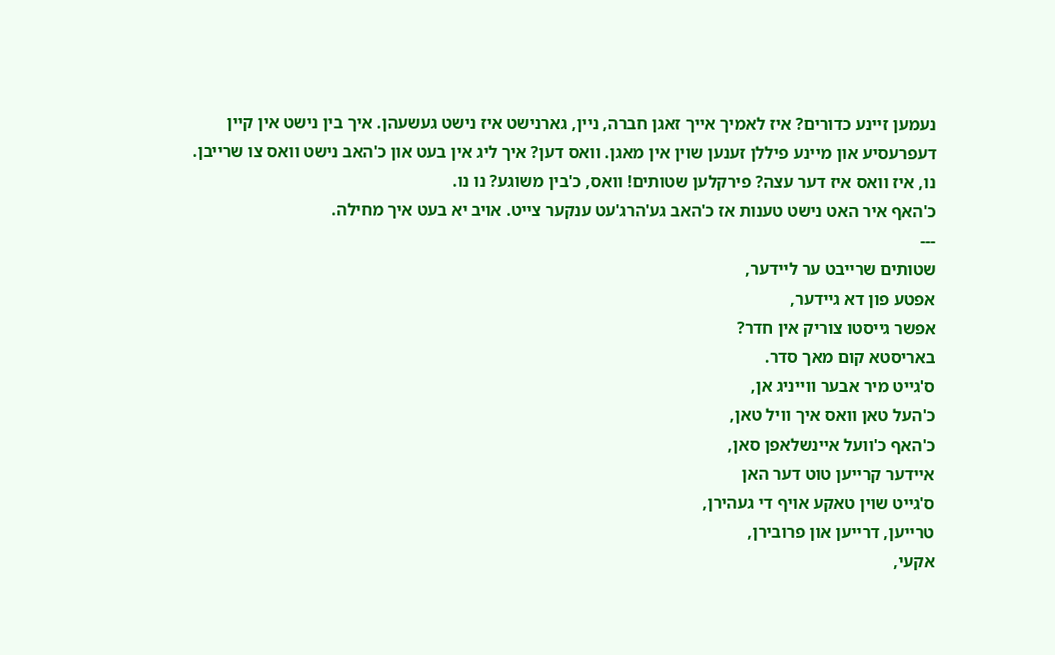נעמען זיינע כדורים? איז לאמיך אייך זאגן חברה, ניין, גארנישט איז נישט געשעהן. איך בין נישט אין קיין דעפרעסיע און מיינע פיללן זענען שוין אין מאגן. וואס דען? איך ליג אין בעט און כ'האב נישט וואס צו שרייבן. נו, איז וואס איז דער עצה? פירקלען שטותים! וואס, כ'בין משוגע? נו נו.
כ'האף איר האט נישט טענות אז כ'האב גע'הרג'עט ענקער צייט. אויב יא בעט איך מחילה.
---
שטותים שרייבט ער ליידער,
אפטע פון דא גיידער,
אפשר גייסטו צוריק אין חדר?
באריסטא קום מאך סדר.
ס'גייט מיר אבער ווייניג אן,
כ'העל טאן וואס איך וויל טאן,
כ'האף כ'וועל איינשלאפן סאן,
איידער קרייען טוט דער האן
ס'גייט שוין טאקע אויף די געהירן,
טרייען, דרייען און פרובירן,
אקעי,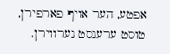אפטע, הער אויף פארפירן,
טוסט ערענסט נערווירן.